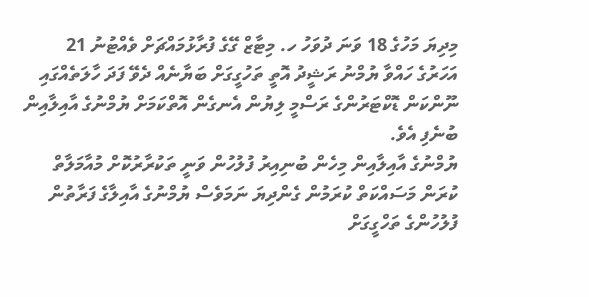މިދިޔަ މަހުގެ 18 ވަނަ ދުވަހު ހ. މިޓާޒް ގޭގެ ފުރާޅުމައްޗަށް ވެއްޓުނު 21 އަހަރުގެ ހައްވާ ޔުމްނު ރަޝީދު އޮތީ ތަހުގީގަށް ބަޔާނެއް ދެވޭ ފަދަ ހާލަތެއްގައި ނޫންކަން ޑޮކްޓަރުންގެ ރަސްމީ ލިޔުން އެނގެން އޮތްކަމަށް ޔުމްނުގެ އާއިލާއިން ބުނެފި އެވެ.
ޔުމްނުގެ އާއިލާއިން މިހެން ބުނިއިރު ފުލުހުން ވަނީ ތަކުރާރުކޮށް މުއާމަލާތް ކުރަން މަސައްކަތް ކުރަމުން ގެންދިޔަ ނަމަވެސް ޔުމްނުގެ އާއިލާގެ ފަރާތުން ފުލުހުންގެ ތަހްގީގަށް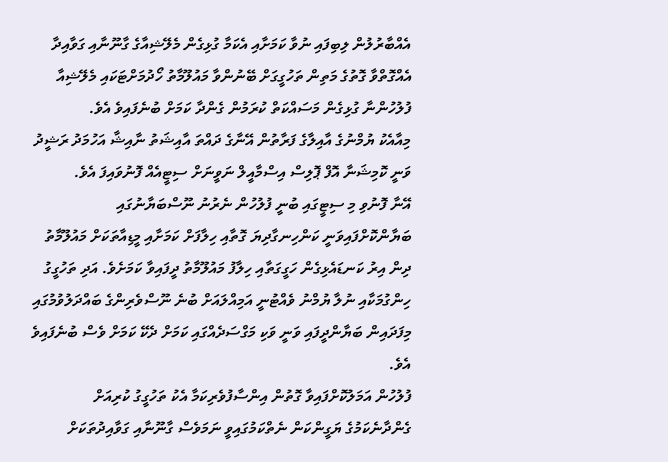އެއްބާރުލުން ލިބިފައި ނުވާ ކަމަށާއި އެކަމާ ގުޅިގެން މެލޭޝިއާގެ ގާނޫނާއި ގަވާއިދާ އެއްގޮތްވާ ގޮތުގެ މަތިން ތަހުގީގަށް ބޭނުންވާ މައުލޫމާތު ހޯދުމަށްޓަކައި މެލޭޝިއާ ފުލުހުންނާ ގުޅިގެން މަސައްކަތް ކުރަމުން ގެންދާ ކަމަށް ބުނެފައިވެ އެވެ.
މިއާއެކު ޔުމްނުގެ އާއިލާގެ ފަރާތުން އޭނާގެ ދައްތަ އާއިޝަތު ނާއިޝާ އަހުމަދު ރަޝީދު ވަނީ ކޮމިޝަނާ އޮފް ޕޮލިސް އިސްމާއީލް ނަވީނަށް ސިޓީއެއް ފޮނުވައިފަ އެވެ.
އޭނާ ފޮނުވި މި ސިޓީގައި ބުނީ ފުލުހުން ނެރުނު ނޫސްބަޔާނުގައި ބަޔާންކޮށްފައިވަނީ ކަންހިނގާދިޔަ ގޮތާއި ހިލާފަށް ކަމަށާއި މީޑިއާތަކަށް މައުލޫމާތު ދިން އިރު ކަނޑައެޅިގެން ހަގީގަތާއި ހިލާފު މައުލޫމާތު ދީފައިވާ ކަމަށެވެ. އަދި ތަހުގީގު ހިންގުމަކާއި ނުލާ ޔުމްނު ވެއްޓުނީ އަމިއްލައަށް ބުނެ ނޫސްވެރިންގެ ބައްދަލުވުމުގައި މިފަދައިން ބަޔާންދީފައި ވަނީ ވަކި މަގްސަދެއްގައި ކަމަށް ދެކޭ ކަމަށް ވެސް ބުނެފައިވެ އެވެ.
ފުލުހުން އަމަލުކޮށްފައިވާ ގޮތުން އިންސާފުވެރިކަމާ އެކު ތަހުގީގު ކުރިއަށް ގެންދާނެކަމުގެ ޔަގީންކަން ނެތްކަމުގައިވީ ނަމަވެސް ގާނޫނާއި ގަވާއިދުތަކަށް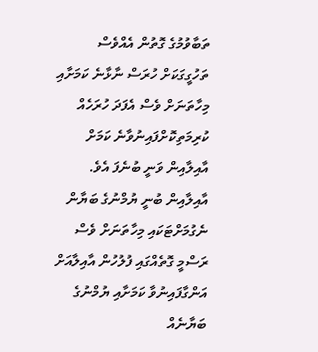ތަބާވުމުގެ ގޮތުން އެއްވެސް ތަހުގީގަކަށް ހުރަސް ނާޅާނެ ކަމަށާއި މިހާތަނަށް ވެސް އެފަދަ ހުރަހެއް ކުރިމަތިކޮށްފައިނުވާނެ ކަމަށް އާއިލާއިން ވަނީ ބުނެފަ އެވެ.
އާއިލާއިން ބުނީ ޔުމްނުގެ ބަޔާން ނެގުމަށްޓަކައި މިހާތަނަށް ވެސް ރަސްމީ ގޮތެއްގައި ފުލުހުން އާއިލާއަށް އަންގާފައިނުވާ ކަމަށާއި ޔުމްނުގެ ބަޔާނެއް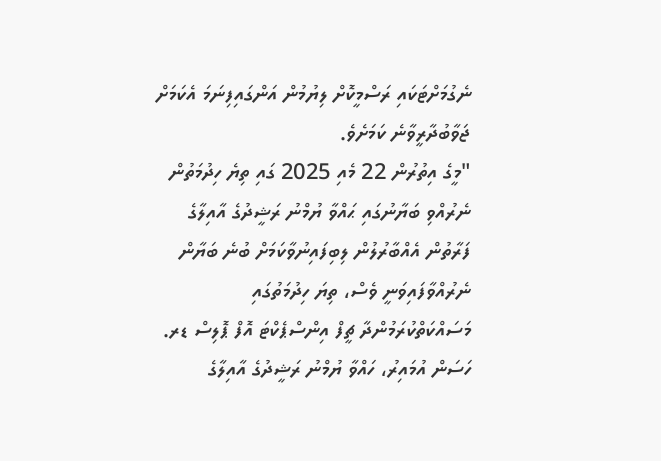ނެގުމަށްޓަކައި ރަސްމީކޮށް ލިޔުމުން އަންގައިފިނަމަ އެކަމަށް ޖަވާބުދާރީވާނެ ކަމަށެވެ.
"މީގެ އިތުރުން 22 މެއި 2025 ގައި ތިޔެ ހިދުމަތުން ނެރުއްވި ބަޔާނުގައި ޙައްވާ ޔުމްނު ރަޝީދުގެ އާއިލާގެ ފަރާތުން އެއްބާރުލުން ލިބިފައިނުވާކަމަށް ބުނެ ބަޔާން ނެރުއްވާފައިވަނީ ވެސް، ތިޔަ ހިދުމަތުގައި މަސައްކަތްކުރަމުންދާ ޗީފް އިންސްޕެކްޓަ އޮފް ޕޮލިސް ޑރ. ހަސަން އުމައިރު، ހައްވާ ޔުމްނު ރަޝީދުގެ އާއިލާގެ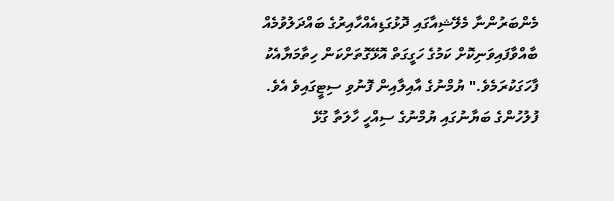މެންބަރުންނާ މެލޭޝިއާގައި ދޮޅުގަޑިއެއްހާއިރުގެ ބައްދަލުވުމެއް ބާއްވާފައިވަނިކޮށް ކަމުގެ ހަގީގަތް އޮޅޭގޮތަށްކަން ހިތާމަޔާއެކު ފާހަގަކުރަމެވެ." ޔުމްނުގެ އާއިލާއިން ފޮނުވި ސިޓީގައިވެ އެވެ.
ފުލުހުންގެ ބަޔާނުގައި ޔުމްނުގެ ސިއްހީ ހާލަތާ ގުޅޭ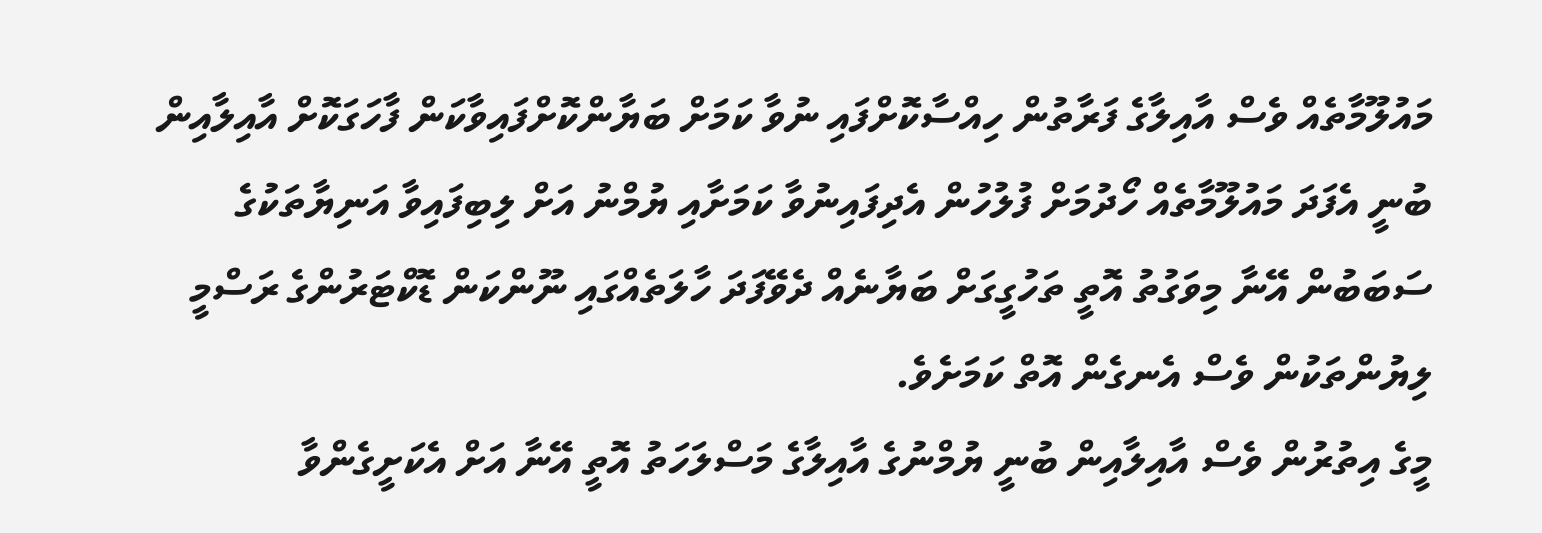މައުލޫމާތެއް ވެސް އާއިލާގެ ފަރާތުން ހިއްސާކޮށްފައި ނުވާ ކަމަށް ބަޔާންކޮށްފައިވާކަން ފާހަގަކޮށް އާއިލާއިން ބުނީ އެފަދަ މައުލޫމާތެއް ހޯދުމަށް ފުލުހުން އެދިފައިނުވާ ކަމަށާއި ޔުމްނު އަށް ލިބިފައިވާ އަނިޔާތަކުގެ ސަބަބުން އޭނާ މިވަގުތު އޮތީ ތަހުގީގަށް ބަޔާނެއް ދެވޭފަދަ ހާލަތެއްގައި ނޫންކަން ޑޮކްޓަރުންގެ ރަސްމީ ލިޔުންތަކުން ވެސް އެނގެން އޮތް ކަމަށެވެ.
މީގެ އިތުރުން ވެސް އާއިލާއިން ބުނީ ޔުމްނުގެ އާއިލާގެ މަސްލަހަތު އޮތީ އޭނާ އަށް އެކަށީގެންވާ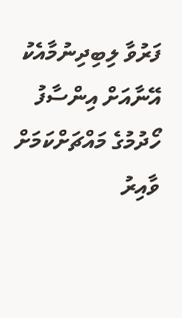ފަރުވާ ލިބިދިނުމާއެކު އޭނާއަށް އިންސާފު ހޯދުމުގެ މައްޗަށްކަމަށް ވާއިރު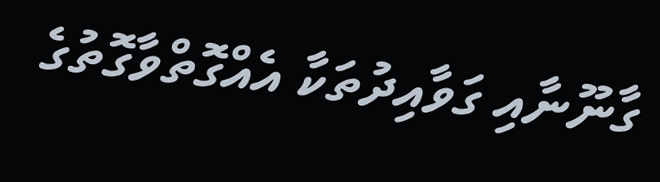ގާނޫނާއި ގަވާއިދުތަކާ އެއްގޮތްވާގޮތުގެ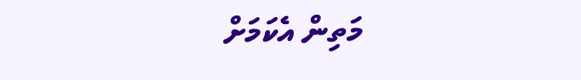މަތިން އެކަމަށް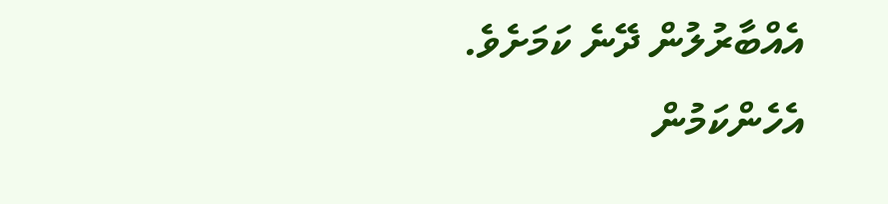އެއްބާރުލުން ދޭނެ ކަމަށެވެ.
އެހެންކަމުން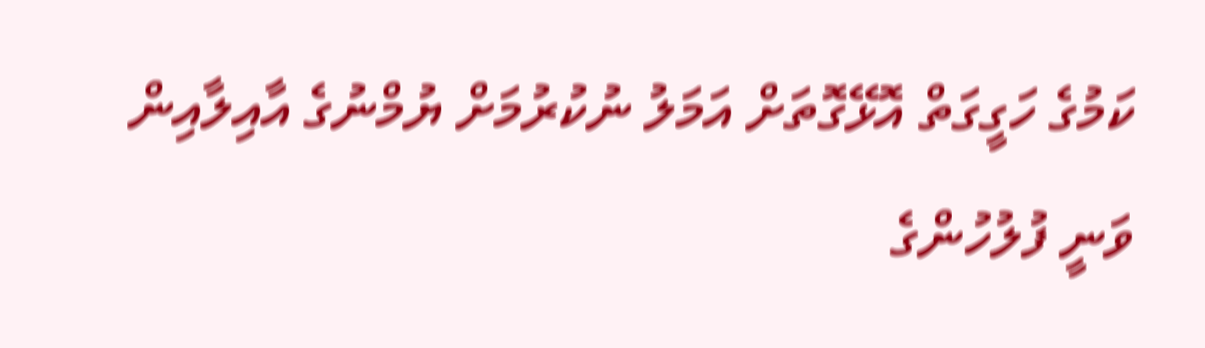ކަމުގެ ހަގީގަތް އޮޅޭގޮތަށް އަމަލު ނުކުރުމަށް ޔުމްނުގެ އާއިލާއިން ވަނީ ފުލުހުންގެ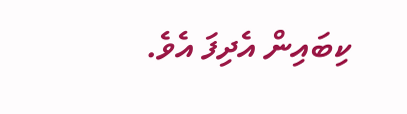ކިބައިން އެދިފަ އެވެ.